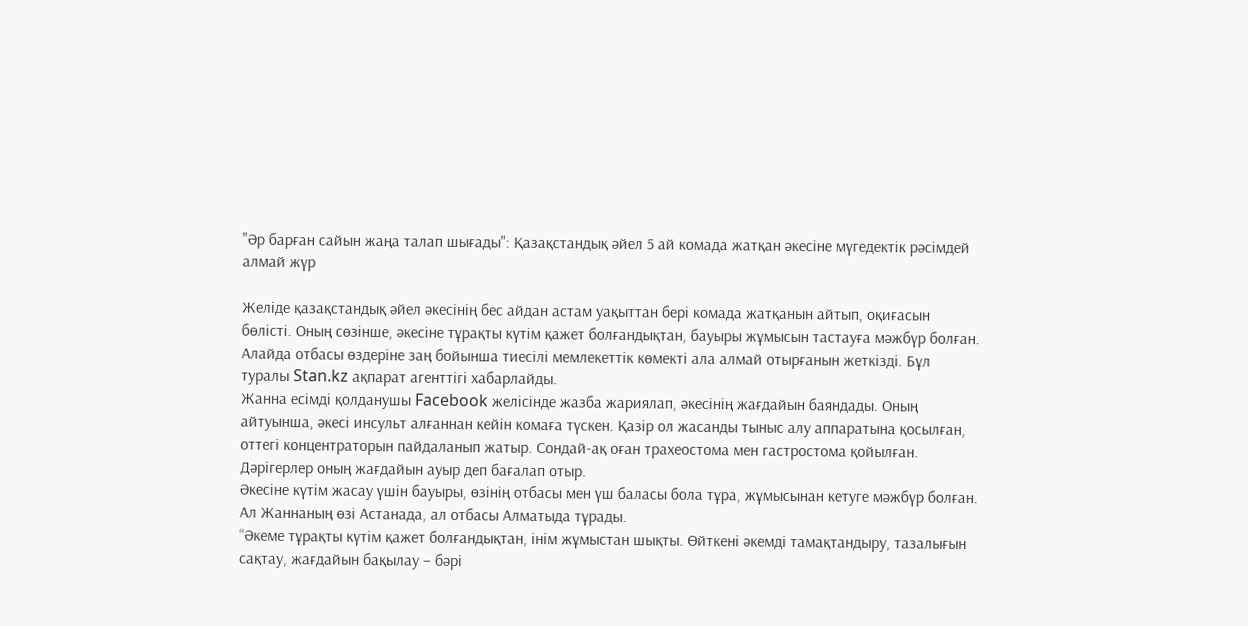"Әр барған сайын жаңа талап шығады": Қазақстандық әйел 5 ай комада жатқан әкесіне мүгедектік рәсімдей алмай жүр

Желіде қазақстандық әйел әкесінің бес айдан астам уақыттан бері комада жатқанын айтып, оқиғасын бөлісті. Оның сөзінше, әкесіне тұрақты күтім қажет болғандықтан, бауыры жұмысын тастауға мәжбүр болған. Алайда отбасы өздеріне заң бойынша тиесілі мемлекеттік көмекті ала алмай отырғанын жеткізді. Бұл туралы Stan.kz ақпарат агенттігі хабарлайды.
Жанна есімді қолданушы Facebook желісінде жазба жариялап, әкесінің жағдайын баяндады. Оның айтуынша, әкесі инсульт алғаннан кейін комаға түскен. Қазір ол жасанды тыныс алу аппаратына қосылған, оттегі концентраторын пайдаланып жатыр. Сондай-ақ оған трахеостома мен гастростома қойылған. Дәрігерлер оның жағдайын ауыр деп бағалап отыр.
Әкесіне күтім жасау үшін бауыры, өзінің отбасы мен үш баласы бола тұра, жұмысынан кетуге мәжбүр болған. Ал Жаннаның өзі Астанада, ал отбасы Алматыда тұрады.
“Әкеме тұрақты күтім қажет болғандықтан, інім жұмыстан шықты. Өйткені әкемді тамақтандыру, тазалығын сақтау, жағдайын бақылау – бәрі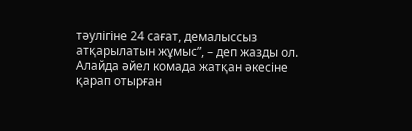тәулігіне 24 сағат, демалыссыз атқарылатын жұмыс”, – деп жазды ол.
Алайда әйел комада жатқан әкесіне қарап отырған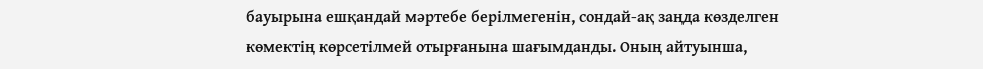бауырына ешқандай мәртебе берілмегенін, сондай-ақ заңда көзделген көмектің көрсетілмей отырғанына шағымданды. Оның айтуынша,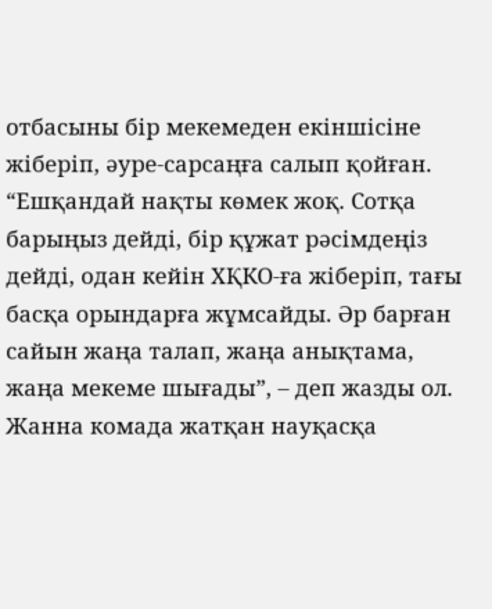отбасыны бір мекемеден екіншісіне жіберіп, әуре-сарсаңға салып қойған.
“Ешқандай нақты көмек жоқ. Сотқа барыңыз дейді, бір құжат рәсімдеңіз дейді, одан кейін ХҚКО-ға жіберіп, тағы басқа орындарға жұмсайды. Әр барған сайын жаңа талап, жаңа анықтама, жаңа мекеме шығады”, – деп жазды ол.
Жанна комада жатқан науқасқа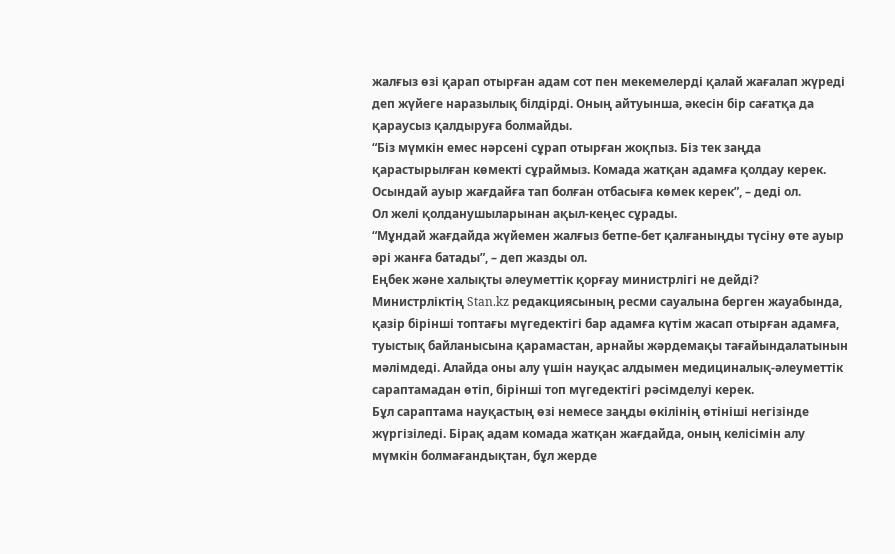жалғыз өзі қарап отырған адам сот пен мекемелерді қалай жағалап жүреді деп жүйеге наразылық білдірді. Оның айтуынша, әкесін бір сағатқа да қараусыз қалдыруға болмайды.
“Біз мүмкін емес нәрсені сұрап отырған жоқпыз. Біз тек заңда қарастырылған көмекті сұраймыз. Комада жатқан адамға қолдау керек. Осындай ауыр жағдайға тап болған отбасыға көмек керек”, – деді ол.
Ол желі қолданушыларынан ақыл-кеңес сұрады.
“Мұндай жағдайда жүйемен жалғыз бетпе-бет қалғаныңды түсіну өте ауыр әрі жанға батады”, – деп жазды ол.
Еңбек және халықты әлеуметтік қорғау министрлігі не дейді?
Министрліктің Stan.kz редакциясының ресми сауалына берген жауабында, қазір бірінші топтағы мүгедектігі бар адамға күтім жасап отырған адамға, туыстық байланысына қарамастан, арнайы жәрдемақы тағайындалатынын мәлімдеді. Алайда оны алу үшін науқас алдымен медициналық-әлеуметтік сараптамадан өтіп, бірінші топ мүгедектігі рәсімделуі керек.
Бұл сараптама науқастың өзі немесе заңды өкілінің өтініші негізінде жүргізіледі. Бірақ адам комада жатқан жағдайда, оның келісімін алу мүмкін болмағандықтан, бұл жерде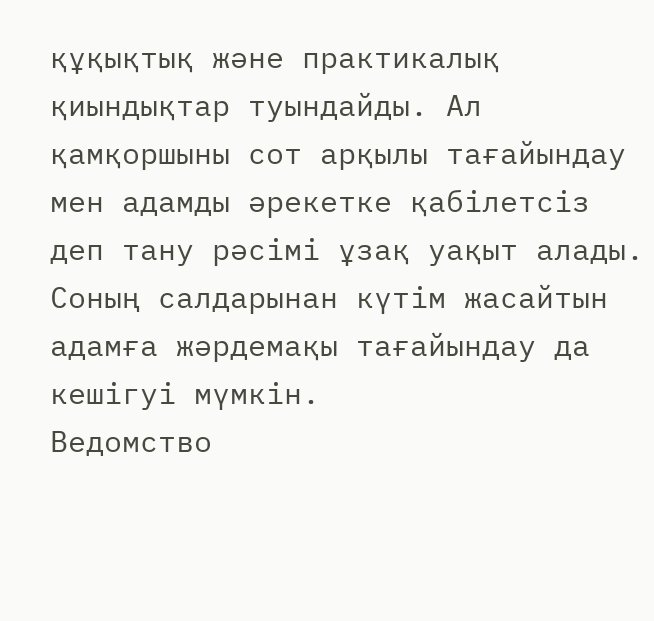құқықтық және практикалық қиындықтар туындайды. Ал қамқоршыны сот арқылы тағайындау мен адамды әрекетке қабілетсіз деп тану рәсімі ұзақ уақыт алады. Соның салдарынан күтім жасайтын адамға жәрдемақы тағайындау да кешігуі мүмкін.
Ведомство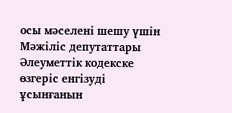осы мәселені шешу үшін Мәжіліс депутаттары Әлеуметтік кодекске өзгеріс енгізуді ұсынғанын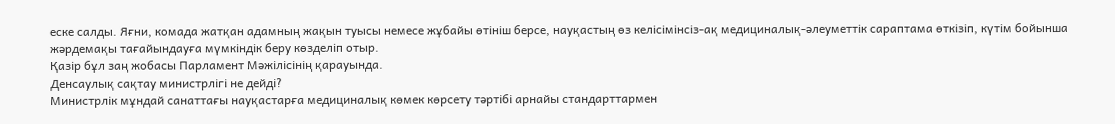еске салды. Яғни, комада жатқан адамның жақын туысы немесе жұбайы өтініш берсе, науқастың өз келісімінсіз-ақ медициналық-әлеуметтік сараптама өткізіп, күтім бойынша жәрдемақы тағайындауға мүмкіндік беру көзделіп отыр.
Қазір бұл заң жобасы Парламент Мәжілісінің қарауында.
Денсаулық сақтау министрлігі не дейді?
Министрлік мұндай санаттағы науқастарға медициналық көмек көрсету тәртібі арнайы стандарттармен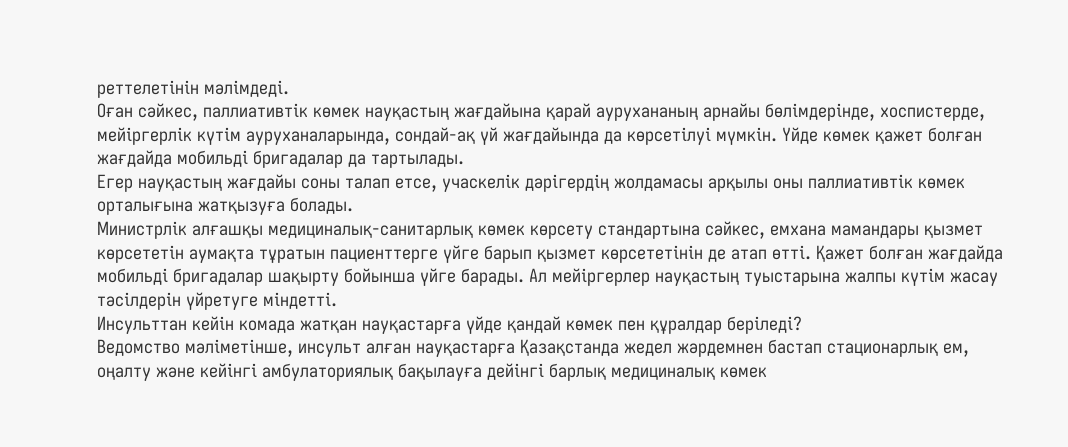реттелетінін мәлімдеді.
Оған сәйкес, паллиативтік көмек науқастың жағдайына қарай аурухананың арнайы бөлімдерінде, хоспистерде, мейіргерлік күтім ауруханаларында, сондай-ақ үй жағдайында да көрсетілуі мүмкін. Үйде көмек қажет болған жағдайда мобильді бригадалар да тартылады.
Егер науқастың жағдайы соны талап етсе, учаскелік дәрігердің жолдамасы арқылы оны паллиативтік көмек орталығына жатқызуға болады.
Министрлік алғашқы медициналық-санитарлық көмек көрсету стандартына сәйкес, емхана мамандары қызмет көрсететін аумақта тұратын пациенттерге үйге барып қызмет көрсететінін де атап өтті. Қажет болған жағдайда мобильді бригадалар шақырту бойынша үйге барады. Ал мейіргерлер науқастың туыстарына жалпы күтім жасау тәсілдерін үйретуге міндетті.
Инсульттан кейін комада жатқан науқастарға үйде қандай көмек пен құралдар беріледі?
Ведомство мәліметінше, инсульт алған науқастарға Қазақстанда жедел жәрдемнен бастап стационарлық ем, оңалту және кейінгі амбулаториялық бақылауға дейінгі барлық медициналық көмек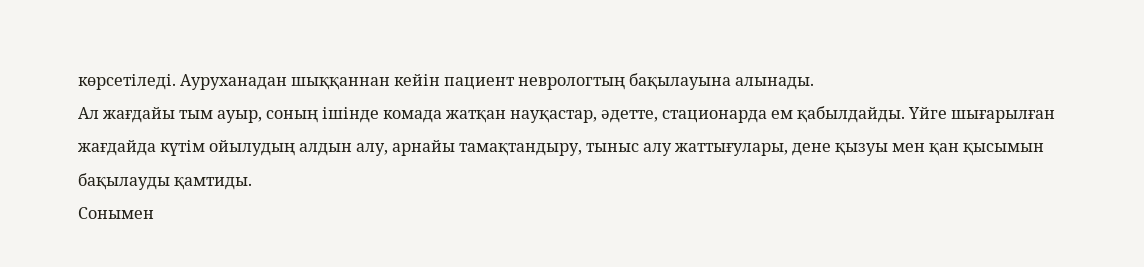көрсетіледі. Ауруханадан шыққаннан кейін пациент неврологтың бақылауына алынады.
Ал жағдайы тым ауыр, соның ішінде комада жатқан науқастар, әдетте, стационарда ем қабылдайды. Үйге шығарылған жағдайда күтім ойылудың алдын алу, арнайы тамақтандыру, тыныс алу жаттығулары, дене қызуы мен қан қысымын бақылауды қамтиды.
Сонымен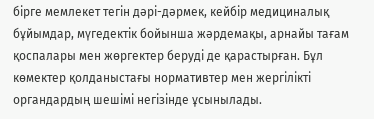бірге мемлекет тегін дәрі-дәрмек, кейбір медициналық бұйымдар, мүгедектік бойынша жәрдемақы, арнайы тағам қоспалары мен жөргектер беруді де қарастырған. Бұл көмектер қолданыстағы нормативтер мен жергілікті органдардың шешімі негізінде ұсынылады.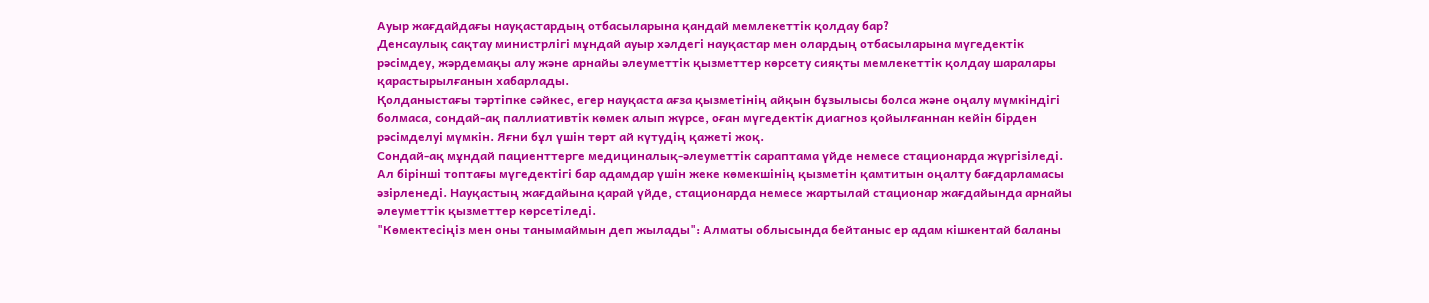Ауыр жағдайдағы науқастардың отбасыларына қандай мемлекеттік қолдау бар?
Денсаулық сақтау министрлігі мұндай ауыр хәлдегі науқастар мен олардың отбасыларына мүгедектік рәсімдеу, жәрдемақы алу және арнайы әлеуметтік қызметтер көрсету сияқты мемлекеттік қолдау шаралары қарастырылғанын хабарлады.
Қолданыстағы тәртіпке сәйкес, егер науқаста ағза қызметінің айқын бұзылысы болса және оңалу мүмкіндігі болмаса, сондай-ақ паллиативтік көмек алып жүрсе, оған мүгедектік диагноз қойылғаннан кейін бірден рәсімделуі мүмкін. Яғни бұл үшін төрт ай күтудің қажеті жоқ.
Сондай-ақ мұндай пациенттерге медициналық-әлеуметтік сараптама үйде немесе стационарда жүргізіледі. Ал бірінші топтағы мүгедектігі бар адамдар үшін жеке көмекшінің қызметін қамтитын оңалту бағдарламасы әзірленеді. Науқастың жағдайына қарай үйде, стационарда немесе жартылай стационар жағдайында арнайы әлеуметтік қызметтер көрсетіледі.
"Көмектесіңіз мен оны танымаймын деп жылады": Алматы облысында бейтаныс ер адам кішкентай баланы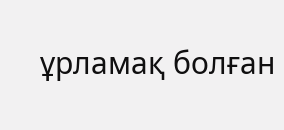ұрламақ болған